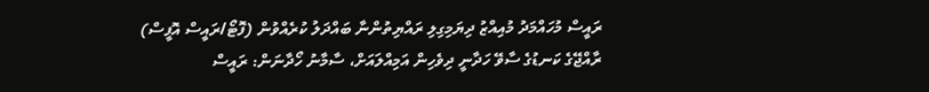ރައީސް މުހައްމަދު މުއިއްޒު ދިޔަމިގިލި ރައްޔިތުންނާ ބައްދަލު ކުރެއްވުން (ފޮޓޯ/ރައީސް އޮފީސް)
ރާއްޖޭގެ ކަނޑުގެ ސާވޭ ހަދާނީ ދިވެހިން އަމިއްލައަށް، ސާމާނު ހޯދާނަން: ރައީސް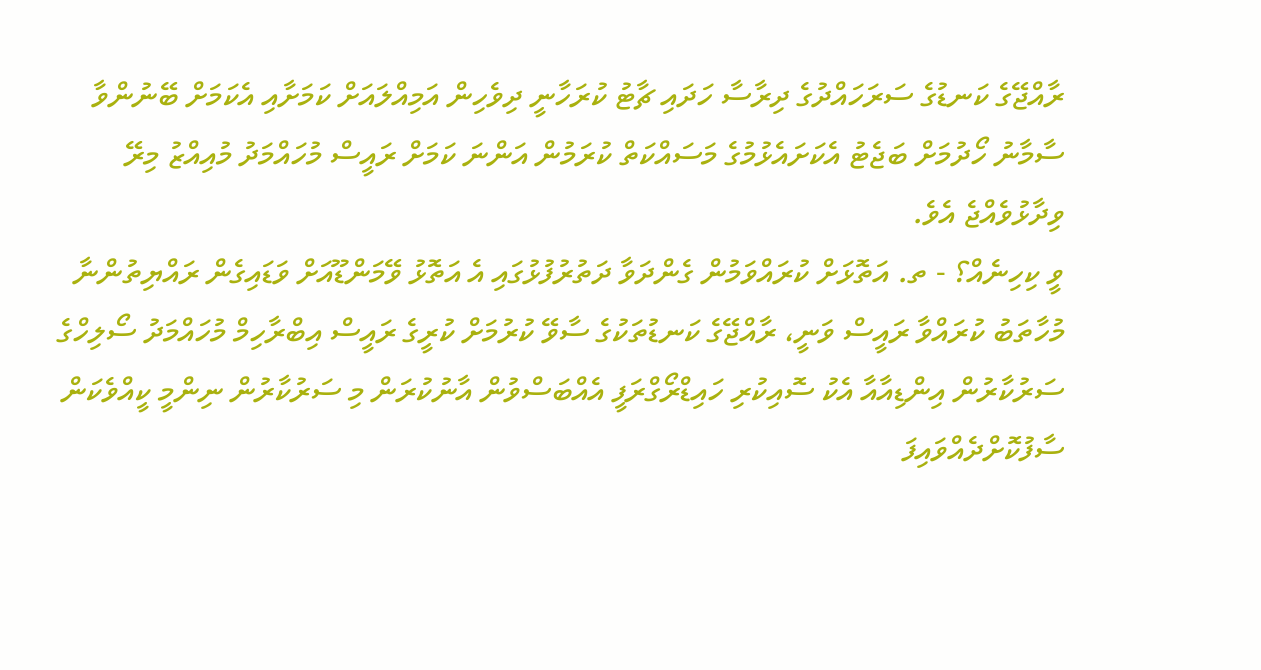ރާއްޖޭގެ ކަނޑުގެ ސަރަހައްދުގެ ދިރާސާ ހަދައި ޗާޓު ކުރަހާނީ ދިވެހިން އަމިއްލައަށް ކަމަށާއި އެކަމަށް ބޭނުންވާ ސާމާނު ހޯދުމަށް ބަޖެޓު އެކަށައެޅުމުގެ މަސައްކަތް ކުރަމުން އަންނަ ކަމަށް ރައީސް މުހައްމަދު މުއިއްޒު މިރޭ ވިދާޅުވެއްޖެ އެވެ.
ވީ ކިހިނެއް؟ - ތ. އަތޮޅަށް ކުރައްވަމުން ގެންދަވާ ދަތުރުފުޅުގައި އެ އަތޮޅު ވޭމަންޑޫއަށް ވަޑައިގެން ރައްޔިތުންނާ މުހާތަބު ކުރައްވާ ރައީސް ވަނީ، ރާއްޖޭގެ ކަނޑުތަކުގެ ސާވޭ ކުރުމަށް ކުރީގެ ރައީސް އިބްރާހިމް މުހައްމަދު ސޯލިހްގެ ސަރުކާރުން އިންޑިއާއާ އެކު ސޮއިކުރި ހައިޑްރޯގްރަފީ އެއްބަސްވުން އާނުކުރަން މި ސަރުކާރުން ނިންމީ ކީއްވެކަން ސާފުކޮށްދެއްވައިފަ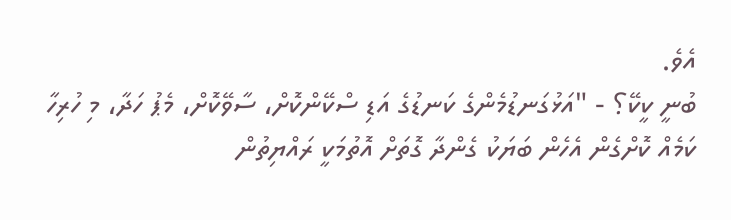އެވެ.
ބުނީ ކީކޭ؟ - "އަޅުގަނޑުމެންގެ ކަނޑުގެ އަޑި ސްކޭންކޮށް، ސާވޭކޮށް، މެޕު ހަދާ، މި ހުރިހާ ކަމެއް ކޮށްގެން އެހެން ބަޔަކު ގެންދާ ގޮތަށް އޮތުމަކީ ރައްޔިތުން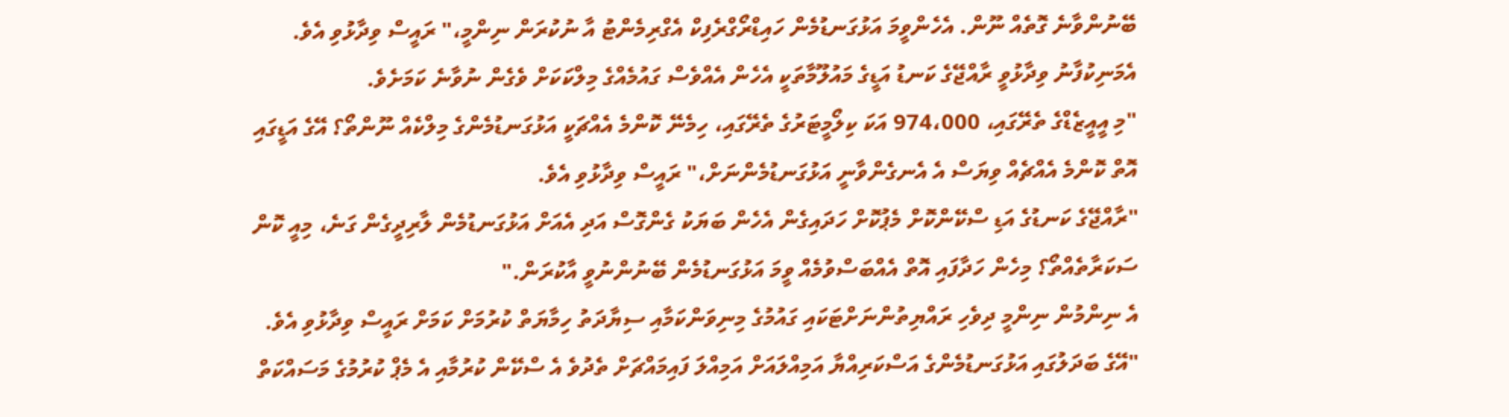ބޭނުންވާނެ ގޮތެއް ނޫން. އެހެންވީމަ އަޅުގަނޑުމެން ހައިޑްރޯގްރެފިކް އެގްރިމެންޓު އާ ނުކުރަން ނިންމީ،" ރައީސް ވިދާޅުވި އެވެ.
އެމަނިކުފާނު ވިދާޅުވީ ރާއްޖޭގެ ކަނޑު އަޑީގެ މައުލޫމާތަކީ އެހެން އެއްވެސް ގައުމެއްގެ މިލްކަކަށް ވެގެން ނުވާނެ ކަމަށެވެ.
"މި އީއީޒެޑްގެ ތެރޭގައި، 974،000 އަކަ ކިލޯމީޓަރުގެ ތެރޭގައި، ހިމެނޭ ކޮންމެ އެއްޗަކީ އަޅުގަނޑުމެންގެ މިލްކެއް ނޫންތޯ؟ އޭގެ އަޑީގައި އޮތް ކޮންމެ އެއްޗެއް ވިޔަސް އެ އެނގެންވާނީ އަޅުގަނޑުމެންނަށް،" ރައީސް ވިދާޅުވި އެވެ.
"ރާއްޖޭގެ ކަނޑުގެ އަޑި ސްކޭންކޮށް މެޕުކޮށް ހަދައިގެން އެހެން ބަޔަކު ގެންގޮސް އަދި އެއަށް އަޅުގަނޑުމެން ލާރިދީގެން ގަނެ، މިއީ ކޮން ސަކަރާތެއްތޯ؟ މިހެން ހަދާފައި އޮތް އެއްބަސްވުމެއް ވީމަ އަޅުގަނޑުމެން ބޭނުންނުވީ އާކުރަން."
އެ ނިންމުން ނިންމީ ދިވެހި ރައްޔިތުންނަށްޓަކައި ގައުމުގެ މިނިވަންކަމާއި ސިޔާދަތު ހިމާޔަތް ކުރުމަށް ކަމަށް ރައީސް ވިދާޅުވި އެވެ.
"އޭގެ ބަދަލުގައި އަޅުގަނޑުމެންގެ އަސްކަރިއްޔާ އަމިއްލައަށް އަމިއްލަ ފައިމައްޗަށް ތެދުވެ އެ ސްކޭން ކުރުމާއި އެ މެޕް ކުރުމުގެ މަސައްކަތް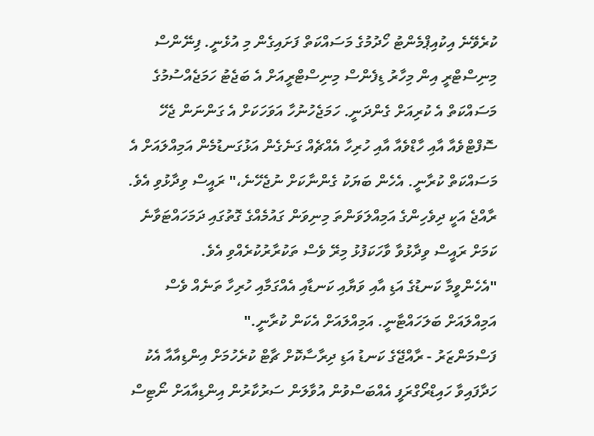ކުރެވޭނެ އިކުއިޕްމެންޓު ހޯދުމުގެ މަސައްކަތް ފަށައިގެން މި އުޅެނީ. ފިނޭންސް މިނިސްޓްރީ އިން މިހާރު ޑިފެންސް މިނިސްޓްރީއަށް އެ ބަޖެޓު ހަމަޖެއްސުމުގެ މަސައްކަތް އެ ކުރިއަށް ގެންދަނީ. ހަމަޖެހުނުހާ އަވަހަކަށް އެ ގަންނަން ޖެހޭ ސޮފްޓްވެއާ އާއި ހާޑްވެއާ އާއި ހުރިހާ އެއްޗެއް ގަނެގެން އަޅުގަނޑުމެން އަމިއްލައަށް އެ މަސައްކަތް ކުރާނީ. އެހެން ބަޔަކު ގެންނާކަށް ނުޖެހޭނެ،" ރައީސް ވިދާޅުވި އެވެ.
ރާއްޖެ އަކީ ދިވެހިންގެ އަމިއްލަވަންތަ މިނިވަން ގައުމެއްގެ ގޮތުގައި ދަމަހައްޓަވާނެ ކަމަށް ރައީސް ވިދާޅުވާ ވާހަކަފުޅު މިރޭ ވެސް ތަކުރާރުކުރެއްވި އެވެ.
"އެހެންވީމާ ކަނޑުގެ އަޑި އާއި ވަޔާއި ކަނޑާއި އެއްގަމާއި ހުރިހާ ތަނެއް ވެސް އަމިއްލައަށް ބަލަހައްޓާނީ. އަމިއްލައަށް އެކަން ކުރާނީ."
ފަސްމަންޒަރު - ރާއްޖޭގެ ކަނޑު އަޑި ދިރާސާކޮށް ޗާޓް ކުރެހުމަށް އިންޑިއާއާ އެކު ހަދާފައިވާ ހައިޑްރޯގްރަފީ އެއްބަސްވުން އުވާލަން ސަރުކާރުން އިންޑިއާއަށް ނޯޓިސް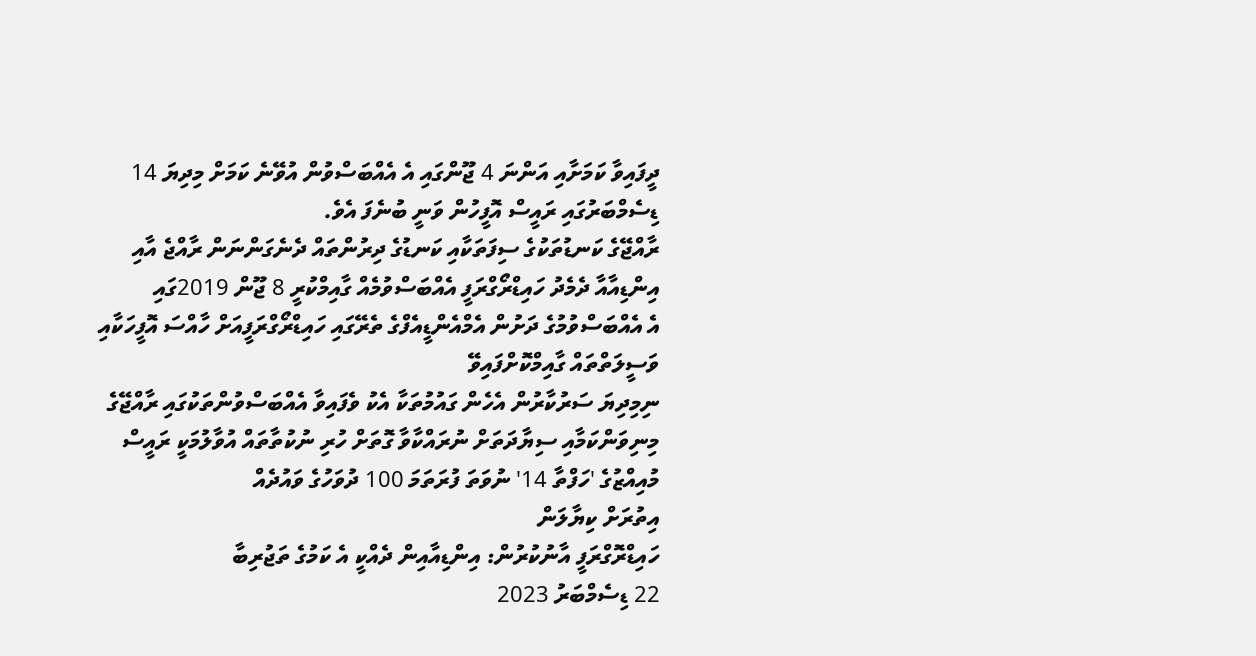ދީފައިވާ ކަމަށާއި އަންނަ 4 ޖޫންގައި އެ އެއްބަސްވުން އުވޭނެ ކަމަށް މިދިޔަ 14 ޑިސެމްބަރުގައި ރައީސް އޮފީހުން ވަނީ ބުނެފަ އެވެ.
ރާއްޖޭގެ ކަނޑުތަކުގެ ސިފަތަކާއި ކަނޑުގެ ދިރުންތައް ދެނެގަންނަން ރާއްޖެ އާއި އިންޑިއާއާ ދެމެދު ހައިޑްރޯގްރަފީ އެއްބަސްވުމެއް ގާއިމްކުރީ 8 ޖޫން 2019ގައި
އެ އެއްބަސްވުމުގެ ދަށުން އެމްއެންޑީއެފްގެ ތެރޭގައި ހައިޑްރޯގްރަފީއަށް ހާއްސަ އޮފީހަކާއި ވަސީލަތްތައް ގާއިމްކޮށްފައިވޭ
ނިމިދިޔަ ސަރުކާރުން އެހެން ގައުމުތަކާ އެކު ވެފައިވާ އެއްބަސްވުންތަކުގައި ރާއްޖޭގެ މިނިވަންކަމާއި ސިޔާދަތަށް ނުރައްކާވާ ގޮތަށް ހުރި ނުކުތާތައް އުވާލުމަކީ ރައީސް މުއިއްޒުގެ 'ހަފްތާ 14' ނުވަތަ ފުރަތަމަ 100 ދުވަހުގެ ވައުދެއް
އިތުރަށް ކިޔާލަން
ހައިޑްރޮގްރަފީ އާނުކުރުން: އިންޑިއާއިން ދެއްކީ އެ ކަމުގެ ތަޖުރިބާ
22 ޑިސެމްބަރު 2023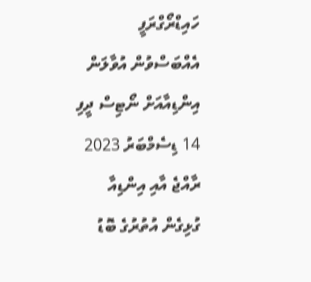ހައިޑްރޯގްރަފީ އެއްބަސްވުން އުވާލަން އިންޑިއާއަށް ނޯޓިސް ދީފި
14 ޑިސެމްބަރު 2023
ރާއްޖެ އާއި އިންޑިއާ ގުޅިގެން އުތުރުގެ ބޮޑު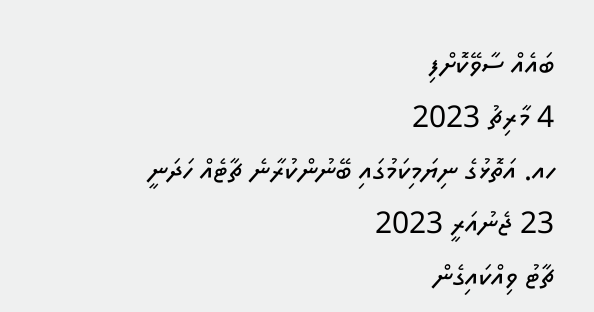ބައެއް ސާވޭކޮށްފި
4 މާރިޗު 2023
ހއ. އަތޮޅުގެ ނިޔަމިކަމުގައި ބޭނުންކުރާނެ ޗާޓެއް ހަދަނީ
23 ޖެނުއަރީ 2023
ޗާޓު ވިއްކައިގެން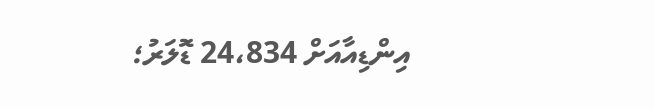އިންޑިއާއަށް 24،834 ޑޮލަރު؛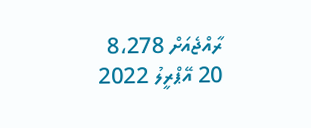ރާއްޖެއަށް 8،278
20 އޭޕްރީލު 2022